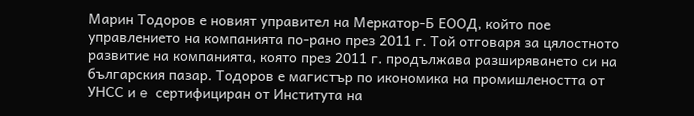Марин Тодоров е новият управител на Меркатор-Б ЕООД, който пое управлението на компанията по-рано през 2011 г. Той отговаря за цялостното развитие на компанията, която през 2011 г. продължава разширяването си на българския пазар. Тодоров е магистър по икономика на промишлеността от УНСС и e сертифициран от Института на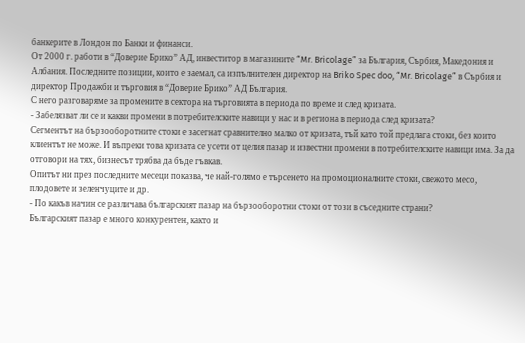банкерите в Лондон по Банки и финанси.
От 2000 г. работи в “Доверие Брико” АД, инвеститор в магазините “Mr. Bricolage” за България, Сърбия, Македония и Албания. Последните позиции, които е заемал, са изпълнителен директор на Briko Spec doo, “Mr. Bricolage” в Сърбия и директор Продажби и търговия в “Доверие Брико” АД България.
С него разговаряме за промените в сектора на търговията в периода по време и след кризата.
- Забелязват ли се и какви промени в потребителските навици у нас и в региона в периода след кризата?
Сегментът на бързооборотните стоки е засегнат сравнително малко от кризата, тъй като той предлага стоки, без които клиентът не може. И въпреки това кризата се усети от целия пазар и известни промени в потребителските навици има. За да отговори на тях, бизнесът трябва да бъде гъвкав.
Опитът ни през последните месеци показва, че най-голямо е търсенето на промоционалните стоки, свежото месо, плодовете и зеленчуците и др.
- По какъв начин се различава българският пазар на бързооборотни стоки от този в съседните страни?
Българският пазар е много конкурентен, както и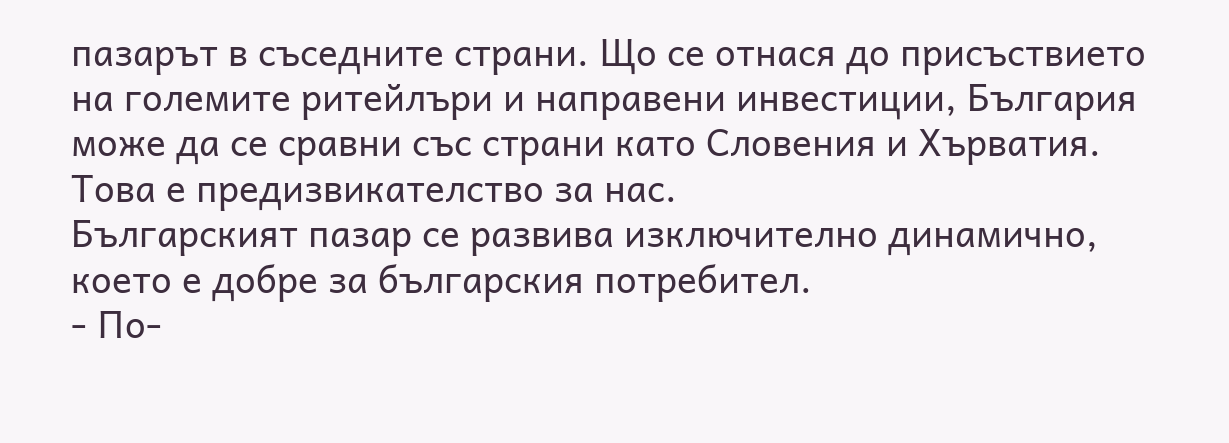пазарът в съседните страни. Що се отнася до присъствието на големите ритейлъри и направени инвестиции, България може да се сравни със страни като Словения и Хърватия. Това е предизвикателство за нас.
Българският пазар се развива изключително динамично, което е добре за българския потребител.
- По-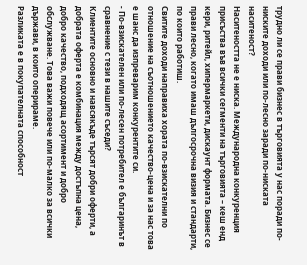трудно ли се прави бизнес в търговията у нас поради по-ниските доходи или по-лесно заради по-ниската наситеност?
Наситеността не е ниска. Международна конкуренция присъства във всички сегменти на търговията – кеш енд кери, ритейл, хипермаркети, дискаунт формата. Бизнес се прави лесно, когато имаш дългосрочна визия и стандарти, по които работиш.
Свитите доходи направиха хората по-взискателни по отношение на съотношението качество-цена и за нас това е шанс да изпреварим конкурентите си.
- По-взискателен или по-лесен потребител е българинът в сравнение с тези в нашите съседи?
Клиентите основно и навсякъде търсят добри оферти, а добрата оферта е комбинация между достъпна цена, добро качество, подходящ асортимент и добро обслужване. Това важи повече или по-малко за всички държави, в които оперираме.
Разликата е в покупателната способност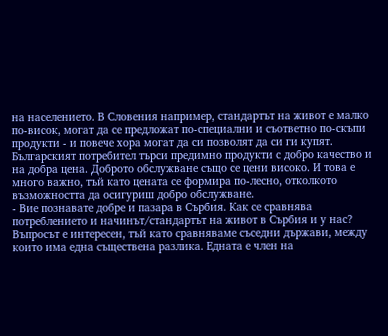на населението. В Словения например, стандартът на живот е малко по-висок, могат да се предложат по-специални и съответно по-скъпи продукти - и повече хора могат да си позволят да си ги купят.
Българският потребител търси предимно продукти с добро качество и на добра цена. Доброто обслужване също се цени високо. И това е много важно, тъй като цената се формира по-лесно, отколкото възможността да осигуриш добро обслужване.
- Вие познавате добре и пазара в Сърбия. Как се сравнява потреблението и начинът/стандартът на живот в Сърбия и у нас?
Въпросът е интересен, тъй като сравняваме съседни държави, между които има една съществена разлика. Едната е член на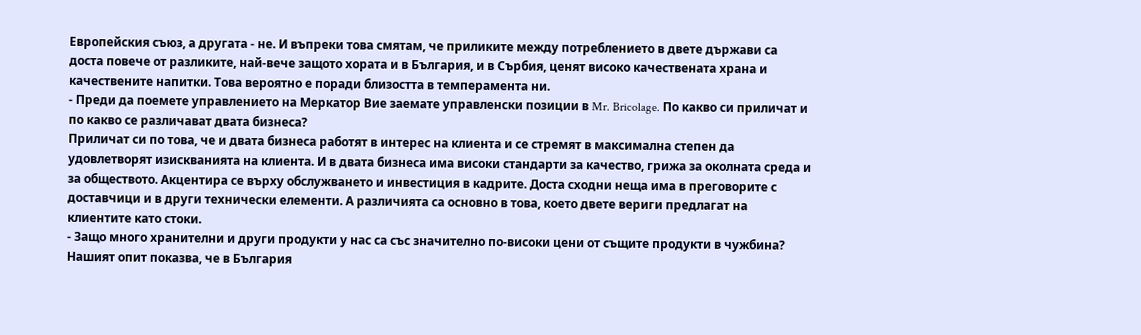Европейския съюз, а другата - не. И въпреки това смятам, че приликите между потреблението в двете държави са доста повече от разликите, най-вече защото хората и в България, и в Сърбия, ценят високо качествената храна и качествените напитки. Това вероятно е поради близостта в темперамента ни.
- Преди да поемете управлението на Меркатор Вие заемате управленски позиции в Mr. Bricolage. По какво си приличат и по какво се различават двата бизнеса?
Приличат си по това, че и двата бизнеса работят в интерес на клиента и се стремят в максимална степен да удовлетворят изискванията на клиента. И в двата бизнеса има високи стандарти за качество, грижа за околната среда и за обществото. Акцентира се върху обслужването и инвестиция в кадрите. Доста сходни неща има в преговорите с доставчици и в други технически елементи. А различията са основно в това, което двете вериги предлагат на клиентите като стоки.
- Защо много хранителни и други продукти у нас са със значително по-високи цени от същите продукти в чужбина?
Нашият опит показва, че в България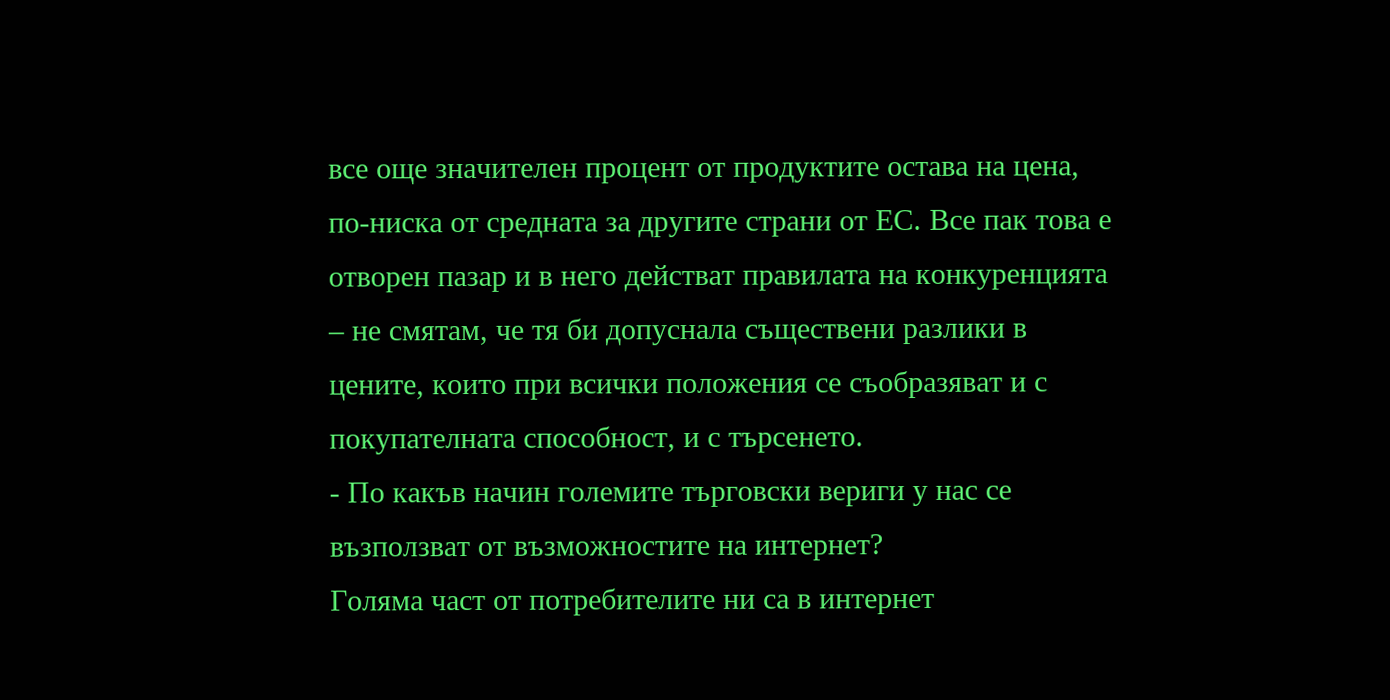все още значителен процент от продуктите остава на цена, по-ниска от средната за другите страни от ЕС. Все пак това е отворен пазар и в него действат правилата на конкуренцията – не смятам, че тя би допуснала съществени разлики в цените, които при всички положения се съобразяват и с покупателната способност, и с търсенето.
- По какъв начин големите търговски вериги у нас се възползват от възможностите на интернет?
Голяма част от потребителите ни са в интернет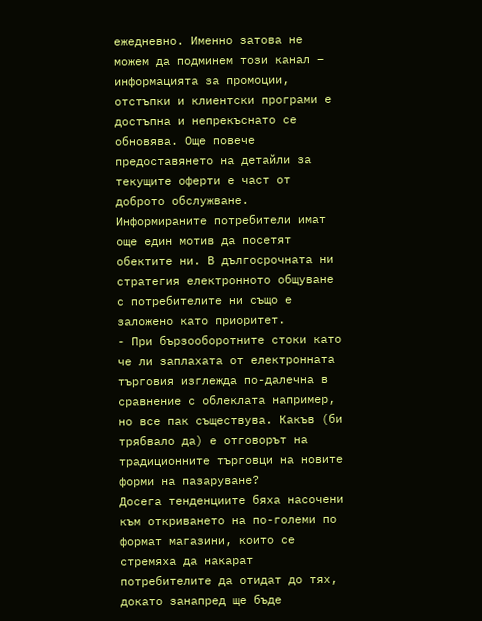ежедневно. Именно затова не можем да подминем този канал – информацията за промоции, отстъпки и клиентски програми е достъпна и непрекъснато се обновява. Още повече предоставянето на детайли за текущите оферти е част от доброто обслужване.
Информираните потребители имат още един мотив да посетят обектите ни. В дългосрочната ни стратегия електронното общуване с потребителите ни също е заложено като приоритет.
- При бързооборотните стоки като че ли заплахата от електронната търговия изглежда по-далечна в сравнение с облеклата например, но все пак съществува. Какъв (би трябвало да) е отговорът на традиционните търговци на новите форми на пазаруване?
Досега тенденциите бяха насочени към откриването на по-големи по формат магазини, които се стремяха да накарат потребителите да отидат до тях, докато занапред ще бъде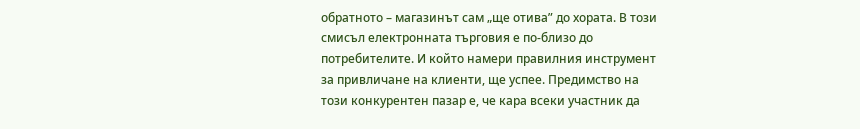обратното – магазинът сам „ще отива” до хората. В този смисъл електронната търговия е по-близо до потребителите. И който намери правилния инструмент за привличане на клиенти, ще успее. Предимство на този конкурентен пазар е, че кара всеки участник да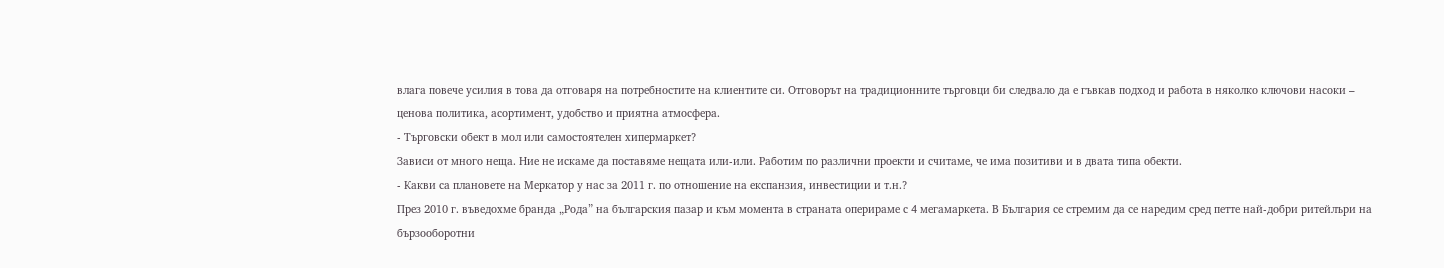влага повече усилия в това да отговаря на потребностите на клиентите си. Отговорът на традиционните търговци би следвало да е гъвкав подход и работа в няколко ключови насоки – ценова политика, асортимент, удобство и приятна атмосфера.
- Търговски обект в мол или самостоятелен хипермаркет?
Зависи от много неща. Ние не искаме да поставяме нещата или-или. Работим по различни проекти и считаме, че има позитиви и в двата типа обекти.
- Какви са плановете на Меркатор у нас за 2011 г. по отношение на експанзия, инвестиции и т.н.?
През 2010 г. въведохме бранда „Рода” на българския пазар и към момента в страната оперираме с 4 мегамаркета. В България се стремим да се наредим сред петте най-добри ритейлъри на бързооборотни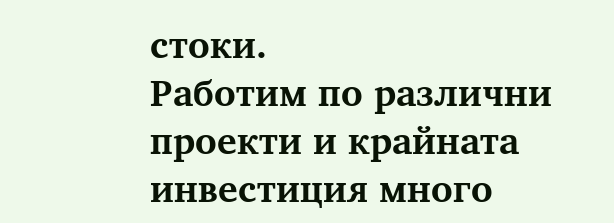стоки.
Работим по различни проекти и крайната инвестиция много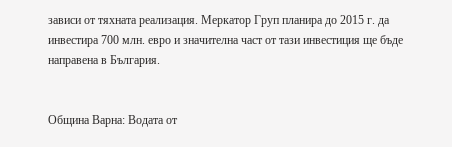зависи от тяхната реализация. Меркатор Груп планира до 2015 г. да инвестира 700 млн. евро и значителна част от тази инвестиция ще бъде направена в България.


Община Варна: Водата от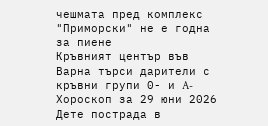чешмата пред комплекс "Приморски" не е годна за пиене
Кръвният център във Варна търси дарители с кръвни групи 0- и A-
Хороскоп за 29 юни 2026
Дете пострада в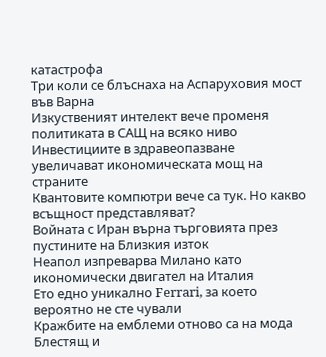катастрофа
Три коли се блъснаха на Аспаруховия мост във Варна
Изкуственият интелект вече променя политиката в САЩ на всяко ниво
Инвестициите в здравеопазване увеличават икономическата мощ на страните
Квантовите компютри вече са тук. Но какво всъщност представляват?
Войната с Иран върна търговията през пустините на Близкия изток
Неапол изпреварва Милано като икономически двигател на Италия
Ето едно уникално Ferrari, за което вероятно не сте чували
Кражбите на емблеми отново са на мода
Блестящ и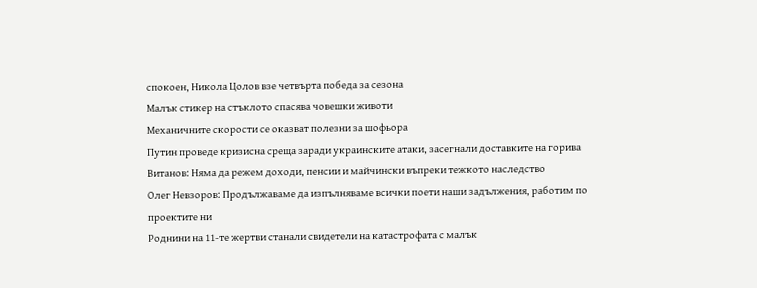спокоен, Никола Цолов взе четвърта победа за сезона
Малък стикер на стъклото спасява човешки животи
Механичните скорости се оказват полезни за шофьора
Путин проведе кризисна среща заради украинските атаки, засегнали доставките на горива
Витанов: Няма да режем доходи, пенсии и майчински въпреки тежкото наследство
Олег Невзоров: Продължаваме да изпълняваме всички поети наши задължения, работим по проектите ни
Роднини на 11-те жертви станали свидетели на катастрофата с малък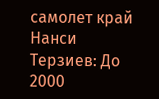самолет край Нанси
Терзиев: До 2000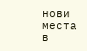нови места в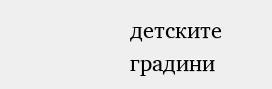детските градини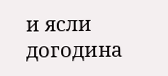и ясли догодина